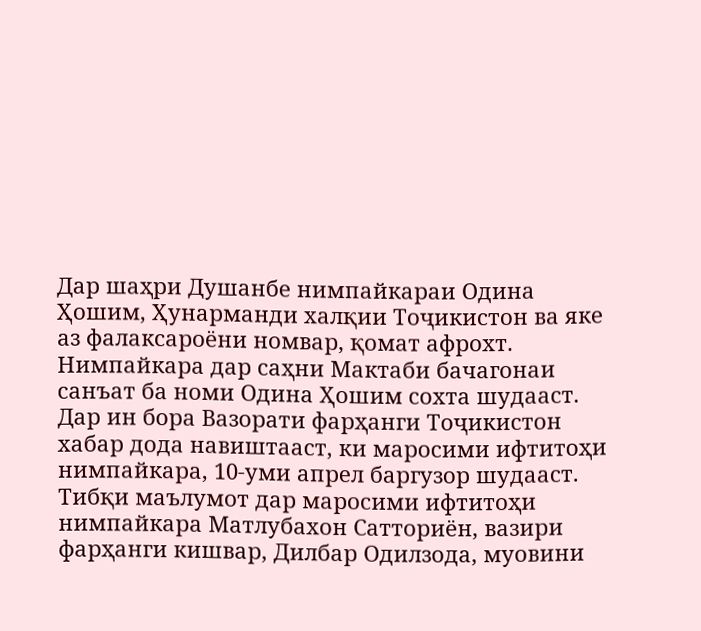Дар шаҳри Душанбе нимпайкараи Одина Ҳошим, Ҳунарманди халқии Тоҷикистон ва яке аз фалаксароёни номвар, қомат афрохт. Нимпайкара дар саҳни Мактаби бачагонаи санъат ба номи Одина Ҳошим сохта шудааст.
Дар ин бора Вазорати фарҳанги Тоҷикистон хабар дода навиштааст, ки маросими ифтитоҳи нимпайкара, 10-уми апрел баргузор шудааст.
Тибқи маълумот дар маросими ифтитоҳи нимпайкара Матлубахон Сатториён, вазири фарҳанги кишвар, Дилбар Одилзода, муовини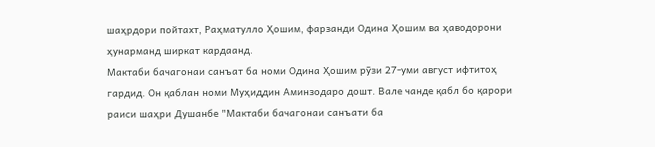шаҳрдори пойтахт, Раҳматулло Ҳошим, фарзанди Одина Ҳошим ва ҳаводорони ҳунарманд ширкат кардаанд.
Мактаби бачагонаи санъат ба номи Одина Ҳошим рӯзи 27-уми август ифтитоҳ гардид. Он қаблан номи Муҳиддин Аминзодаро дошт. Вале чанде қабл бо қарори раиси шаҳри Душанбе "Мактаби бачагонаи санъати ба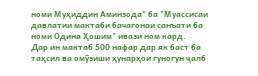номи Муҳиддин Аминзода" ба "Муассисаи давлатии мактаби бачагонаи санъати ба номи Одина Ҳошим" ивази ном кард.
Дар ин мактаб 500 нафар дар як баст ба таҳсил ва омӯзиши ҳунарҳои гуногун ҷалб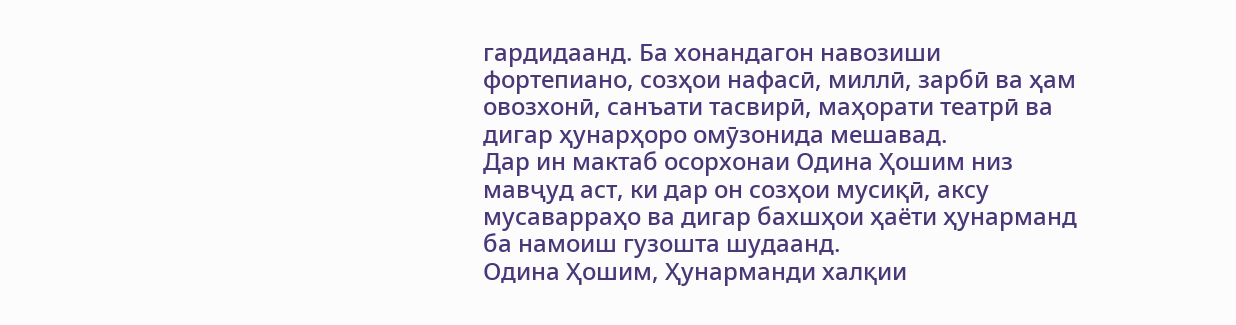гардидаанд. Ба хонандагон навозиши фортепиано, созҳои нафасӣ, миллӣ, зарбӣ ва ҳам овозхонӣ, санъати тасвирӣ, маҳорати театрӣ ва дигар ҳунарҳоро омӯзонида мешавад.
Дар ин мактаб осорхонаи Одина Ҳошим низ мавҷуд аст, ки дар он созҳои мусиқӣ, аксу мусаварраҳо ва дигар бахшҳои ҳаёти ҳунарманд ба намоиш гузошта шудаанд.
Одина Ҳошим, Ҳунарманди халқии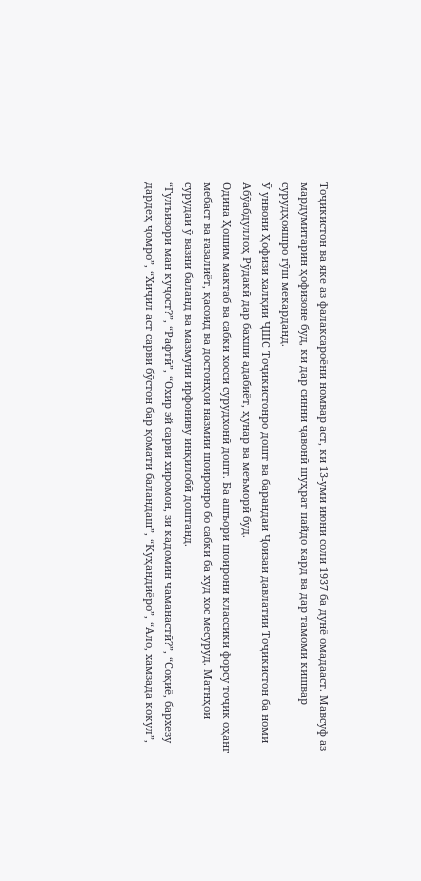Тоҷикистон ва яке аз фалаксароёни номвар аст, ки 13-уми июни соли 1937 ба дунё омадааст. Мавсуф аз мардумитарин ҳофизоне буд, ки дар синни ҷавонӣ шуҳрат пайдо кард ва дар тамоми кишвар сурудҳояшро гӯш мекарданд.
Ӯ унвони Ҳофизи халқии ҶШС Тоҷикистонро дошт ва барандаи Ҷоизаи давлатии Тоҷикистон ба номи Абӯабдуллоҳ Рӯдакӣ дар бахши адабиёт, ҳунар ва меъморӣ буд.
Одина Ҳошим мактаб ва сабки хосси сурудхонӣ дошт. Ба ашъори шоирони классики форсу тоҷик оҳанг мебаст ва ғазалиёт, қасоид ва достонҳои назмии шоиронро бо сабки ба худ хос месуруд. Матнҳои сурудаи ӯ вазни баланд ва мазмуни ирфониву инқилобӣ доштанд.
“Гулъизори ман куҷост?”, “Рафтӣ”, “Охир эй сарви хиромон, зи кадомин чаманастӣ?”, “Соқиё, бархезу дардеҳ ҷомро”, “Хиҷил аст сарви бӯстон бар қомати баландаш”, “Куҳандиёро”, “Ало, хамзада кокул”,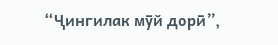“Ҷингилак мӯй дорӣ”,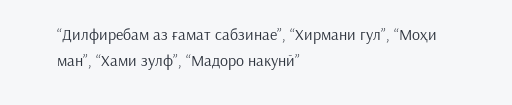“Дилфиребам аз ғамат сабзинае”, “Хирмани гул”, “Моҳи ман”, “Хами зулф”, “Мадоро накунӣ”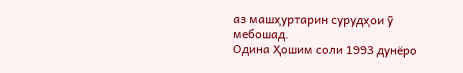аз машҳуртарин сурудҳои ӯ мебошад.
Одина Ҳошим соли 1993 дунёро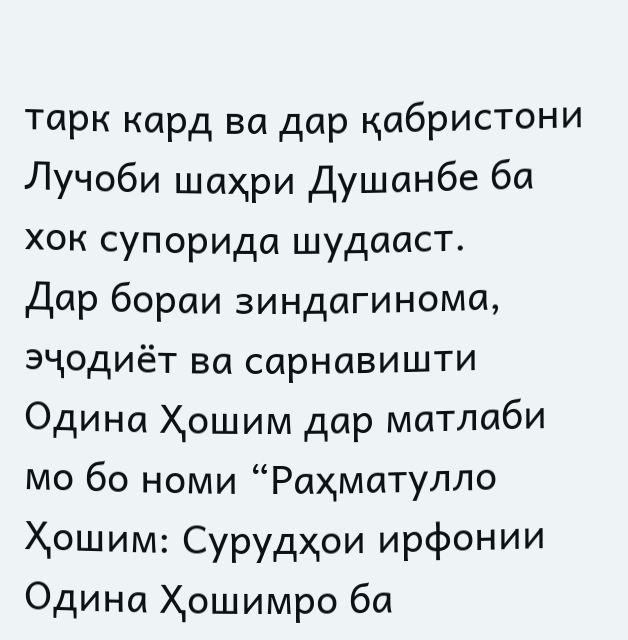тарк кард ва дар қабристони Лучоби шаҳри Душанбе ба хок супорида шудааст.
Дар бораи зиндагинома, эҷодиёт ва сарнавишти Одина Ҳошим дар матлаби мо бо номи “Раҳматулло Ҳошим: Сурудҳои ирфонии Одина Ҳошимро ба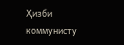Ҳизби коммунисту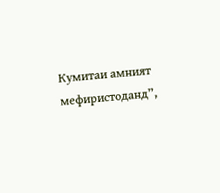Кумитаи амният мефиристоданд”,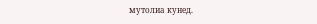мутолиа кунед.